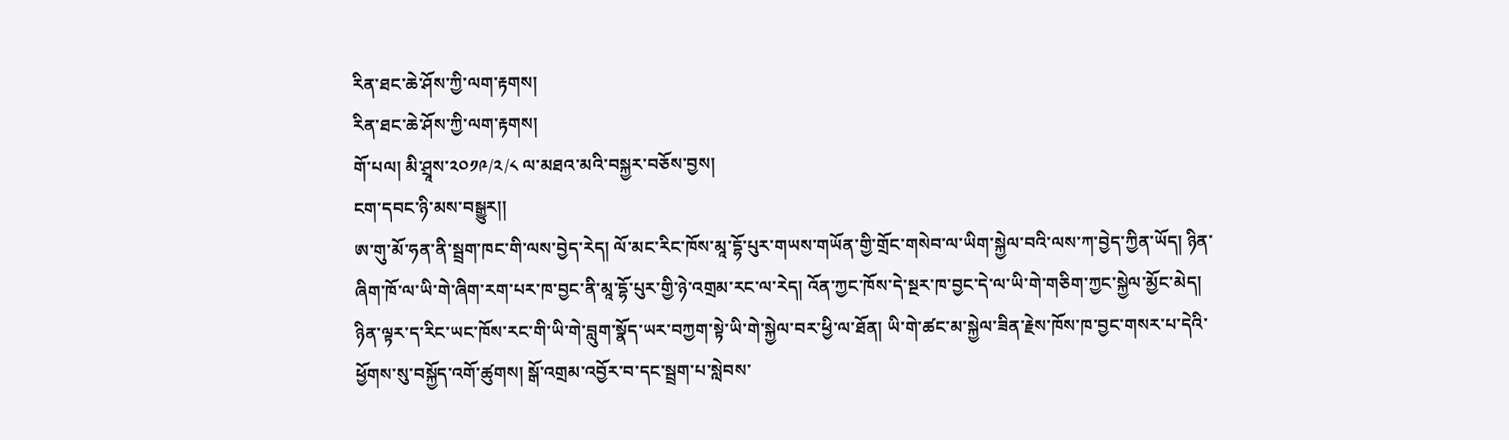རིན་ཐང་ཆེ་ཤོས་ཀྱི་ལག་རྟགས།
རིན་ཐང་ཆེ་ཤོས་ཀྱི་ལག་རྟགས།
གོ་པལ། མི་ཤྲཱས་༢༠༡༩/༢/༨ ལ་མཐའ་མའི་བསྐྱར་བཅོས་བྱས།
ངག་དབང་ཉི་མས་བསྒྱུར།།
ཨ་གུ་མོ་ཧན་ནི་སྦྲག་ཁང་གི་ལས་བྱེད་རེད། ལོ་མང་རིང་ཁོས་མཱ་དྷོ་པུར་གཡས་གཡོན་གྱི་གྲོང་གསེབ་ལ་ཡིག་སྐྱེལ་བའི་ལས་ཀ་བྱེད་ཀྱིན་ཡོད། ཉིན་ཞིག་ཁོ་ལ་ཡི་གེ་ཞིག་རག་པར་ཁ་བྱང་ནི་མཱ་དྷོ་པུར་གྱི་ཉེ་འགྲམ་རང་ལ་རེད། འོན་ཀྱང་ཁོས་དེ་སྔར་ཁ་བྱང་དེ་ལ་ཡི་གེ་གཅིག་ཀྱང་སྐྱེལ་མྱོང་མེད།
ཉིན་ལྟར་ད་རིང་ཡང་ཁོས་རང་གི་ཡི་གེ་བླུག་སྣོད་ཡར་བཀྱག་སྟེ་ཡི་གེ་སྐྱེལ་བར་ཕྱི་ལ་ཐོན། ཡི་གེ་ཚང་མ་སྐྱེལ་ཟིན་རྗེས་ཁོས་ཁ་བྱང་གསར་པ་དེའི་ཕྱོགས་སུ་བསྐྱོད་འགོ་ཚུགས། སྒོ་འགྲམ་འབྱོར་བ་དང་སྦྲག་པ་སླེབས་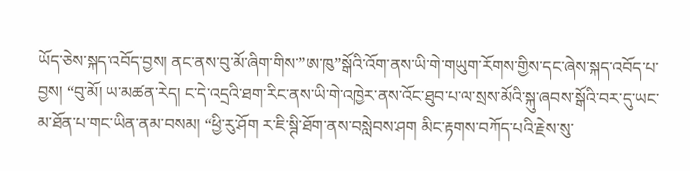ཡོད་ཅེས་སྐད་འབོད་བྱས། ནང་ནས་བུ་མོ་ཞིག་གིས་”ཨ་ཁུ”སྒོའི་འོག་ནས་ཡི་གེ་གཡུག་རོགས་གྱིས་དང་ཞེས་སྐད་འབོད་པ་བྱས། “བུ་མོ། ཡ་མཚན་རེད། ང་དེ་འདྲའི་ཐག་རིང་ནས་ཡི་གེ་འཁྱེར་ནས་འོང་ཐུབ་པ་ལ་སྲས་མོའི་སྐུ་ཞབས་སྒོའི་བར་དུ་ཡང་མ་ཐོན་པ་གང་ཡིན་ནམ་བསམ། “ཕྱི་རུ་ཤོག ར་ཇི་སྚི་ཐོག་ནས་བསླེབས་ཤག མིང་རྟགས་བཀོད་པའི་རྗེས་སུ་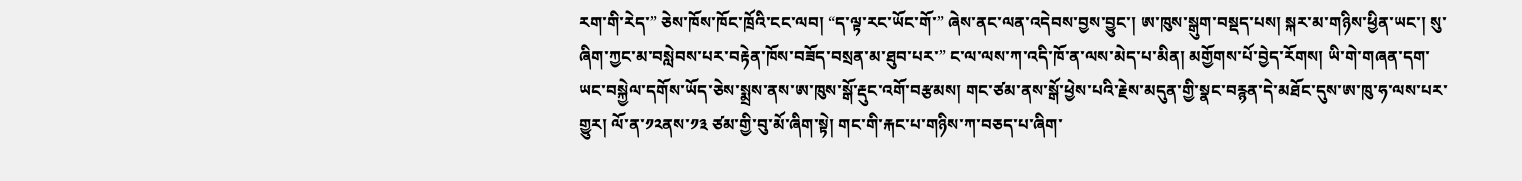རག་གི་རེད་” ཅེས་ཁོས་ཁོང་ཁྲོའི་ངང་ལབ། “ད་ལྟ་རང་ཡོང་གོ་” ཞེས་ནང་ལན་འདེབས་བྱས་བྱུང་། ཨ་ཁུས་སྒུག་བསྡད་པས། སྐར་མ་གཉིས་ཕྱིན་ཡང་། སུ་ཞིག་ཀྱང་མ་བསླེབས་པར་བརྟེན་ཁོས་བཟོད་བསྲན་མ་ཐུབ་པར་” ང་ལ་ལས་ཀ་འདི་ཁོ་ན་ལས་མེད་པ་མིན། མགྱོགས་པོ་བྱེད་རོགས། ཡི་གེ་གཞན་དག་ཡང་བསྐྱེལ་དགོས་ཡོད་ཅེས་སྨྲས་ནས་ཨ་ཁུས་སྒོ་རྡུང་འགོ་བརྩམས། གང་ཙམ་ནས་སྒོ་ཕྱེས་པའི་རྗེས་མདུན་གྱི་སྣང་བརྙན་དེ་མཐོང་དུས་ཨ་ཁུ་ཧ་ལས་པར་གྱུར། ལོ་ན་༡༢ནས་༡༣ ཙམ་གྱི་བུ་མོ་ཞིག་སྟེ། གང་གི་རྐང་པ་གཉིས་ཀ་བཅད་པ་ཞིག་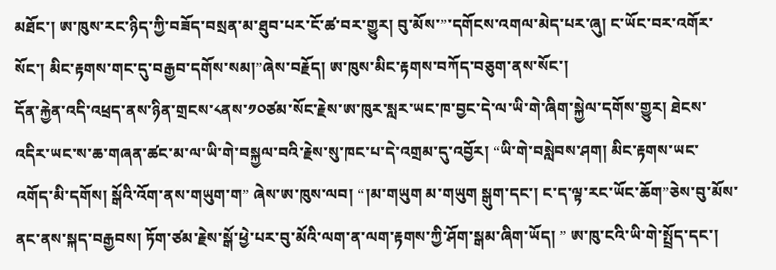མཐོང་། ཨ་ཁུས་རང་ཉིད་ཀྱི་བཟོད་བསྲན་མ་ཐུབ་པར་ངོ་ཚ་བར་གྱུར། བུ་མོས་”་དགོངས་འགལ་མེད་པར་ཞུ། ང་ཡོང་བར་འགོར་སོང་། མིང་རྟགས་གང་དུ་བརྒྱབ་དགོས་སམ།”ཞེས་བརྗོད། ཨ་ཁུས་མིང་རྟགས་བཀོད་བཅུག་ནས་སོང་།
དོན་རྐྱེན་འདི་འཕྲད་ནས་ཉིན་གྲངས་༨ནས་༡༠ཙམ་སོང་རྗེས་ཨ་ཁུར་སླར་ཡང་ཁ་བྱང་དེ་ལ་ཡི་གེ་ཞིག་སྐྱེལ་དགོས་གྱུར། ཐེངས་འདིར་ཡང་ས་ཆ་གཞན་ཚང་མ་ལ་ཡི་གེ་བསྐྱལ་བའི་རྗེས་སུ་ཁང་པ་དེ་འགྲམ་དུ་འབྱོར། “ཡི་གེ་བསླེབས་ཤག། མིང་རྟགས་ཡང་འགོད་མི་དགོས། སྒོའི་འོག་ནས་གཡུག་ག” ཞེས་ཨ་ཁུས་ལབ། “།མ་གཡུག མ་གཡུག སྒུག་དང་། ང་ད་ལྟ་རང་ཡོང་ཆོག”ཅེས་བུ་མོས་ནང་ནས་སྐད་བརྒྱབས། ཏོག་ཙམ་རྗེས་སྒོ་ཕྱེ་པར་བུ་མོའི་ལག་ན་ལག་རྟགས་ཀྱི་ཤོག་སྒམ་ཞིག་ཡོད། ” ཨ་ཁུ་ངའི་ཡི་གེ་སྤྲོད་དང་།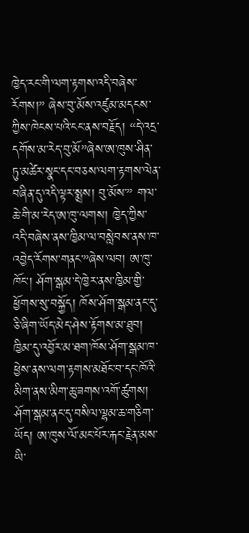ཁྱེད་རང་གི་ལག་རྟགས་འདི་བཞེས་རོགས།” ཞེས་བུ་མོས་འཛུམ་མདངས་ཀྱིས་ཁེངས་པའི་ངང་ནས་བརྗོད། “དེ་འདྲ་དགོས་མ་རེད་བུ་མོ”ཞེས་ཨ་ཁུས་ཤིན་ཏུ་མཚེར་སྣང་དང་བཅས་ལག་རྟགས་ལེན་བཞིན་དུ་འདི་ལྟར་སྨྲས། བུ་མོས་” གལ་ཆེ་གི་མ་རེད་ཨ་ཁུ་ལགས། ཁྱེད་ཀྱིས་འདི་བཞེས་ནས་ཁྱིམ་ལ་བསླེབས་ནས་ཁ་འབྱེད་རོགས་གནང་”ཞེས་ལབ། ཨ་ཁུ་ཁོང་། ཤོག་སྒམ་དེ་ཁྱེར་ནས་ཁྱིམ་གྱི་ཕྱོགས་སུ་བསྐྱོད། ཁོས་ཤོག་སྒམ་ནང་དུ་ཅི་ཞིག་ཡོད་མེད་ཤེས་རྟོགས་མ་ཐུབ། ཁྱིམ་དུ་འབྱོར་མ་ཐག་ཁོས་ཤོག་སྒམ་ཁ་ཕྱེས་ནས་ལག་རྟགས་མཐོང་བ་དང་ཁོའི་མིག་ནས་མིག་ཆུ་ཟགས་འགོ་ཚུགས། ཤོག་སྒམ་ནང་དུ་བསིལ་ལྷམ་ཆ་གཅིག་ཡོད། ཨ་ཁུས་ལོ་མང་པོར་རྐང་རྗེན་མས་ཡི་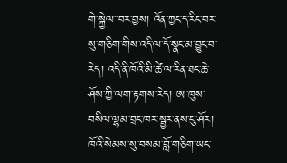གེ་སྐྱེལ་་བར་བྱས། འོན་ཀྱང་ད་རིང་བར་སུ་གཅིག་གིས་འདི་ལ་དོ་སྣང་མ་བྱུང་བ་རེད། འདི་ནི་ཁོའི་མི་ཚེ་ལ་རིན་ཐང་ཆེ་ཤོས་ཀྱི་ལག་རྟགས་རེད། ཨ་ཁུས་བསིལ་ལྷམ་བྲང་ཁར་སྦྱར་ནས་ངུ་ཤོར། ཁོའི་སེམས་སུ་བསམ་བློ་གཅིག་ཡང་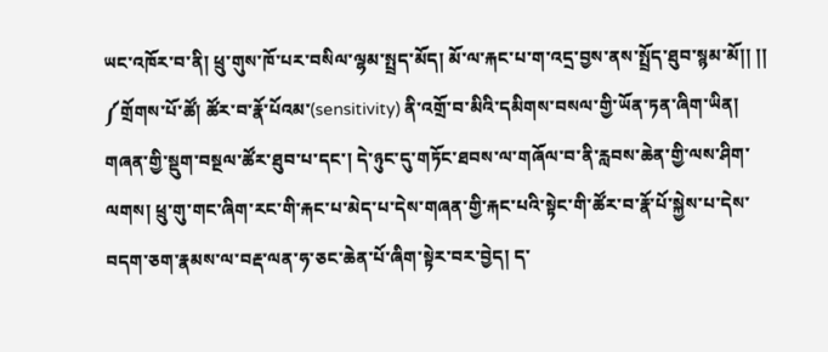ཡང་འཁོར་བ་ནི། ཕྲུ་གུས་ཁོ་པར་བསིལ་ལྷམ་སྤྲད་མོད། མོ་ལ་རྐང་པ་ག་འདྲ་བྱས་ནས་སྤྲོད་ཐུབ་སྙམ་མོ།། །།
༼གྲོགས་པོ་ཚོ། ཚོར་བ་རྣོ་པོའམ་(sensitivity) ནི་འགྲོ་བ་མིའི་དམིགས་བསལ་གྱི་ཡོན་ཏན་ཞིག་ཡིན། གཞན་གྱི་སྡུག་བསྔལ་ཚོར་ཐུབ་པ་དང་། དེ་ཉུང་དུ་གཏོང་ཐབས་ལ་གཞོལ་བ་ནི་རླབས་ཆེན་གྱི་ལས་ཤིག་ལགས། ཕྲུ་གུ་གང་ཞིག་རང་གི་རྐང་པ་མེད་པ་དེས་གཞན་གྱི་རྐང་པའི་སྟེང་གི་ཚོར་བ་རྣོ་པོ་སྐྱེས་པ་དེས་བདག་ཅག་རྣམས་ལ་བརྡ་ལན་ཧ་ཅང་ཆེན་པོ་ཞིག་སྟེར་བར་བྱེད། ད་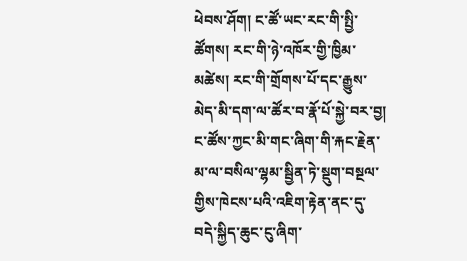ཕེབས་ཤོག། ང་ཚོ་ཡང་རང་གི་སྤྱི་ཚོགས། རང་གི་ཉེ་འཁོར་གྱི་ཁྱིམ་མཚེས། རང་གི་གྲོགས་པོ་དང་རྒྱུས་མེད་མི་དག་ལ་ཚོར་བ་རྣོ་པོ་སྐྱེ་བར་བྱ། ང་ཚོས་ཀྱང་མི་གང་ཞིག་གི་རྐང་རྗེན་མ་ལ་བསིལ་ལྷམ་སྦྱིན་ཏེ་སྡུག་བསྔལ་གྱིས་ཁེངས་པའི་འཇིག་རྟེན་ནང་དུ་བདེ་སྐྱིད་ཆུང་ངུ་ཞིག་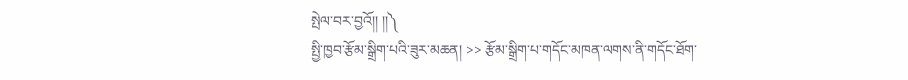སྤེལ་བར་བྱའོ།། །།༽
སྤྱི་ཁྱབ་རྩོམ་སྒྲིག་པའི་ཟུར་མཆན། >> རྩོམ་སྒྲིག་པ་གདོང་མཁན་ལགས་ནི་གདོང་ཐོག་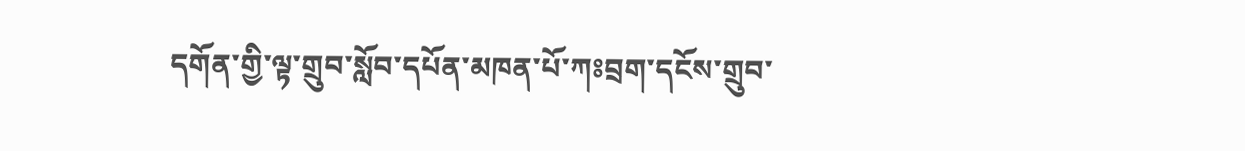དགོན་གྱི་ལྟ་གྲུབ་སློབ་དཔོན་མཁན་པོ་ཀཿབྲག་དངོས་གྲུབ་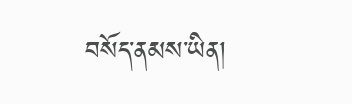བསོད་ནམས་ཡིན།